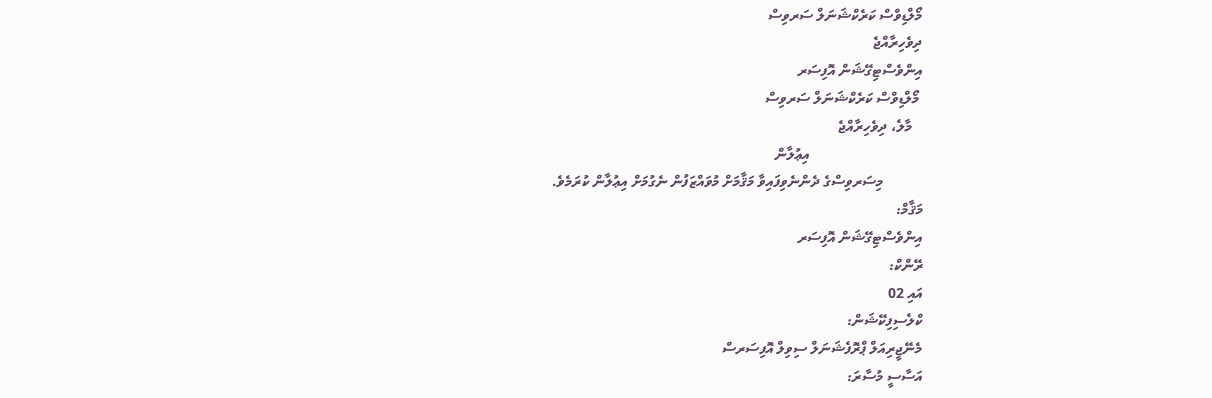މޯލްޑިވްސް ކަރެކްޝަނަލް ސަރވިސް
ދިވެހިރާއްޖެ
އިންވެސްޓިގޭޝަން އޮފިސަރ
 މޯލްޑިވްސް ކަރެކްޝަނަލް ސަރވިސް
   މާލެ، ދިވެހިރާއްޖެ
                               އިޢުލާން
           މިސަރވިސްގެ ދެންނެވިފައިވާ މަޤާމަށް މުވައްޒަފުން ނެގުމަށް އިޢުލާން ކުރަމެވެ.
މަޤާމް:
އިންވެސްޓިގޭޝަން އޮފިސަރ
ރޭންކް:
އައި 02
ކްލެސިފިކޭޝަން:
މެނޭޖީރިއަލް ޕްރޮފެޝަނަލް ސިވިލް އޮފިސަރސް
އަސާސީ މުސާރަ: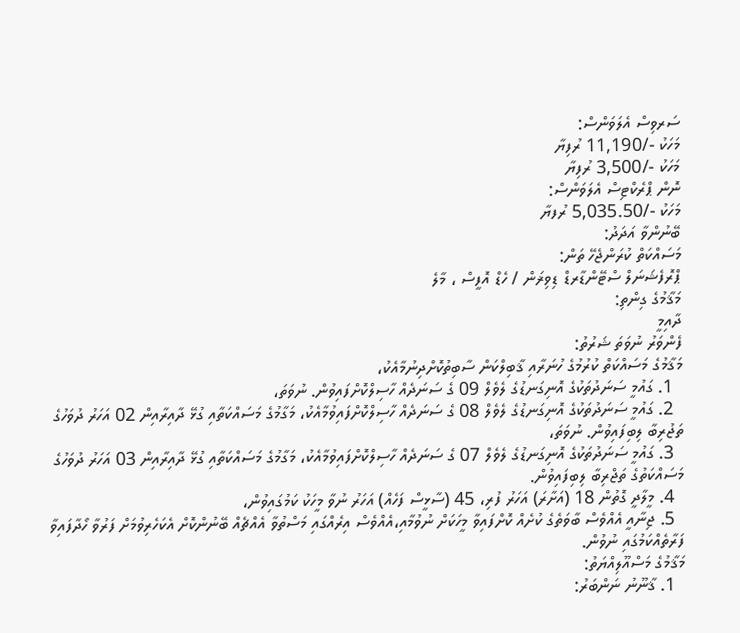ސަރވިސް އެލަވަންސް:
މަހަކު -/11,190 ރުފިޔާ
މަހަކު -/3,500 ރުފިޔާ
ނޮން ޕްރެކްޓިސް އެލަވަންސް:
މަހަކު -/5,035.50 ރުފޔާ
ބޭނުންވާ އަދަދު:
މަސައްކަތް ކުރަންޖެހޭ ތަން:
ޕްރޮފެޝަނަލް ސްޓޭންޑާރޑް ޑިވިޜަން / ހެޑް އޮފީސް ، މާލެ
މަޤާމުގެ ގިންތި:
ދާއިމީ
ފެންވަރު ނުވަތަ ޝަރުތު:
މަޤާމުގެ މަސައްކަތް ކުރުމުގެ ހުނަރާއި ޤާބިލްކަން ސާބިތުކޮށްދިނުމާއެކު،
  1. ގައުމީ ސަނަދުތަކުގެ އޮނިގަނޑުގެ ލެވެލް 09 ގެ ސަނަދެއް ހާސިލްކޮށްފައިވުން. ނުވަތަ،
  2. ގައުމީ ސަނަދުތަކުގެ އޮނިގަނޑުގެ ލެވެލް 08 ގެ ސަނަދެއް ހާސިލްކޮށްފައިވުމާއެކު، މަގާމުގެ މަސައްކަތާއި ގުޅޭ ދާއިރާއިން 02 އަހަރު ދުވަހުގެ ތަޖުރިބާ ލިބިފައިވުން. ނުވަތަ،
  3. ގައުމީ ސަނަދުތަކުގެ އޮނިގަނޑުގެ ލެވެލް 07 ގެ ސަނަދެއް ހާސިލްކޮށްފައިވުމާއެކު، މަގާމުގެ މަސައްކަތާއި ގުޅޭ ދާއިރާއިން 03 އަހަރު ދުވަހުގެ މަސައްކަތުގެ ތަޖްރިބާ ލިބިފައިވުން.
  4. މީލާދީ ގޮތުން 18 (އަށާރަ) އަހަރު ފުރި، 45 (ސާޅީސް ފަހެއް) އަހަރު ނުވާ މީހަކު ކަމުގައިވުން،
  5. ޖިނާއީ އެއްވެސް ބާވަތެގެ ކުށެއް ކޮށްފައިވާ މީހަކަށް ނުވުމާއި،އެއްވެސް އިރެއްގައި މަސްތުވާ އެއްޗެއް ބޭނުންކޮށް އެކަހެރިވުމަށް ފަރުވާ ހޯދާފައިވާ  ފަރާތެއްކަމުގައި ނުވުން.
މަޤާމުގެ މަސްއޫލިއްޔަތު:
  1. ޤާނޫނު ނަންބަރު: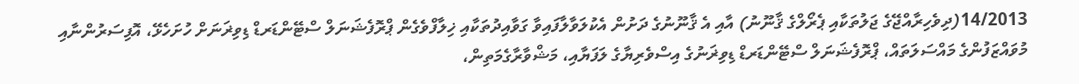14/2013(ދިވެހިރާއްޖޭގެ ޖަލުތަކާއި ޕެރޯލްގެ ޤާނޫނު) އާއި އެ ޤާނޫނުގެ ދަށުން އެކުލަވާލާފައިވާ ގަވާއިދުތަކާއި ޚިލާފްވެގެން ޕްރޮފެޝަނަލް ސްޓޭންޑަރޑް ޑިވިޜަނަށް ހުށަހެޅޭ، އޮފިސަރުންނާއި މުވައްޒަފުންގެ މައްސަލަތައް، ޕްރޮފެޝަނަލް ސްޓޭންޑަރޑް ޑިވިޜަނުގެ އިސްވެރިޔާގެ ލަފަޔާއި، މަޝްވާރާގެމަތިން،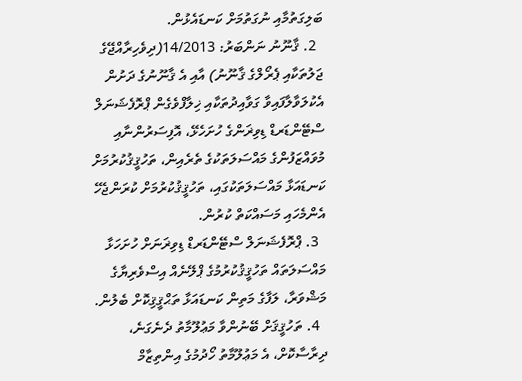ބަލިގަތުމާއި ނުގަތުމަށް ކަނޑައެޅުން.
  2. ޤާނޫނު ނަންބަރު: 14/2013(ދިވެހިރާއްޖޭގެ ޖަލުތަކާއި ޕެރޯލްގެ ޤާނޫނު) އާއި އެ ޤާނޫނުގެ ދަށުން އެކުލަވާލާފައިވާ ގަވާއިދުތަކާއި ޚިލާފްވެގެން ޕްރޮފެޝަނަލް ސްޓޭންޑަރޑް ޑިވިޜަންގެ ހުށަހެޅޭ، އޮފިސަރުންނާއި މުވައްޒަފުންގެ މައްސަލަތަކުގެ ތެރެއިން، ތަހުޤީޤުކުރުމަށް ކަނޑައަޅާ މައްސަލަތަކުގައި، ތަހުޤީޤުކުރުމަށް ކުރަންޖެހޭ އެންމެހައި މަސައްކަތް ކުރުން.
  3. ޕްރޮފެޝަނަލް ސްޓޭންޑަރޑް ޑިވިޜަނަށް ހުށަހަޅާ މައްސަލަތައް ތަހުޤީޤުކުރުމުގެ ޕްލޭނެއް އިސްވެރިޔާގެ  މަޝްވަރާ، ލަފާގެ މަތިން ކަނޑައަޅާ ތަޙްޤީޤިކޮށް ބެލުން.
  4. ތަހުޤީޤަށް ބޭނުންވާ މަޢުލޫމާތު ދެނެގަނެ، ދިރާސާކޮށް، އެ މަޢުލޫމާތު ހޯދުމުގެ އިންތިޒާމް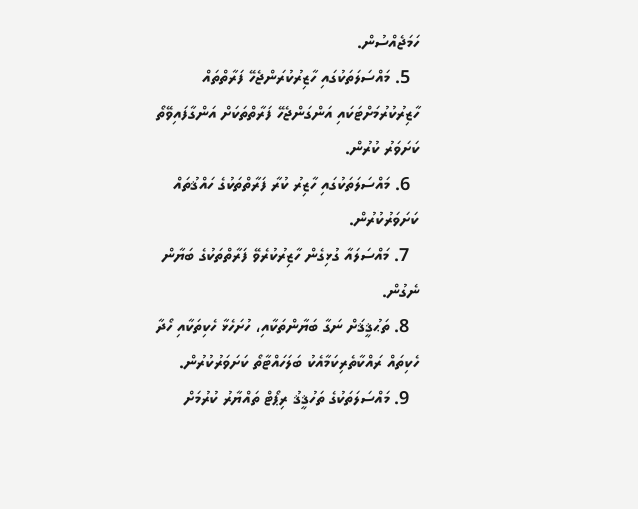ހަމަޖެއްސުން.
  5. މައްސަލަތަކުގައި ހާޒިރުކުރަންޖެހޭ ފަރާތްތައް ހާޒިރުކުރުމަށްޓަކައި އަންގަންޖެހޭ ފަރާތްތަކަށް އަންގާފައިވޭތޯ ކަށަވަރު ކުރުން.
  6. މައްސަލަތަކުގައި ހާޒިރު ކުރާ ފަރާތްތަކުގެ ހައްޤުތައް ކަށަވަރުކުރުން.
  7. މައްސަލައާ ގުޅިގެން ހާޒިރުކުރެވޭ ފަރާތްތަކުގެ ބަޔާން ނެގުން.
  8. ތަޙުޤީޤަށް ނަގާ ބަޔާންތަކާއި، ހުށަހެޅާ ހެކިތަކާއި ހޯދާ ހެކިތައް ރައްކާތެރިކަމާއެކު ބަލަހައްޓާތޯ ކަށަވަރުކުރުން.
  9. މައްސަލަތަކުގެ ތަހުޤީޤު ރިޕޯޓް ތައްޔާރު ކުރުމަށް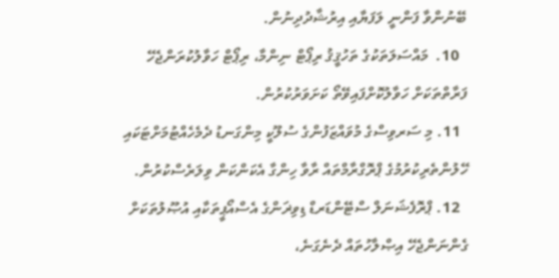ބޭނުންވާ ފަންނީ ލަފަޔާއި އިރުޝާދުދިނުން.
  10.  މައްސަލަތަކުގެ ތަހުޤީޤު ރިޕޯޓް ނިންމާ، ރިޕޯޓް ހަވާލުކުރަންޖެހޭ ފަރާތްތަކަށް ހަވާލުކޮށްފައިވޭތޯ ކަށަވަރުކުރުން.
  11. މި ސަރވިސްގެ މުވައްޒަފުންގެ ސުލޫކީ މިންގަނޑު ދެމެހެއްޓުމަށްޓަކައި ހޭލުންތެރިކުރުމުގެ ޕްރޮގްރާމްތައް ރާވާ ހިންގާ އެކަންކަން ވިލަރެސްކުރުން.
  12. ޕްރޮފެޝަނަލް ސްޓޭންޑަރޑް ޑިވިޜަންގެ އެސްއޯޕީތަކާއި އުޞޫލުތަކަށް ގެންނަންޖެހޭ އިޞްލާހުތައް ދެނެގަނެ،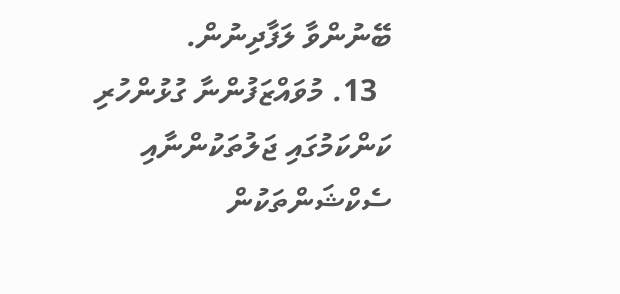ބޭނުންވާ ލަފާދިނުން.
  13. މުވައްޒަފުންނާ ގުޅުންހުރި ކަންކަމުގައި ޖަލުތަކުންނާއި ސެކްޝަންތަކުން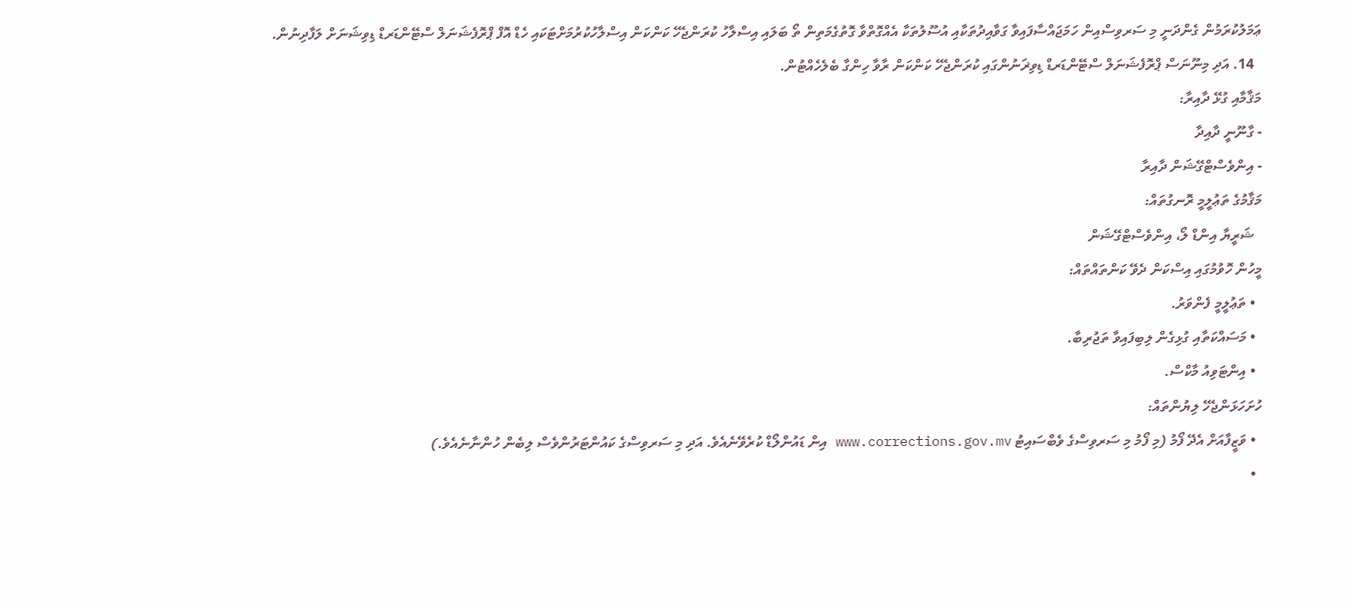ޢަމަލުކުރަމުން ގެންދަނީ މި ސަރވިސްއިން ހަމަޖައްސާފައިވާ ގަވާއިދުތަކާއި އުސޫލުތަކާ އެއްގޮތްވާ ގޮތުގެމަތިން ތޯ ބަލައި އިސްލާހު ކުރަންޖެހޭ ކަންކަން އިސްލާހުކުރުމަށްޓަކައި ހެޑް އޮފް ޕްރޮފެޝަނަލް ސްޓޭންޑަރޑް ޑިވިޝަނަށް ލަފާދިނުން.
  14. އަދި މިނޫނަސް ޕްރޮފެޝަނަލް ސްޓޭންޑަރޑް ޑިވިޜަނުންގައި ކުރަންޖެހޭ ކަންކަން ރާވާ ހިންގާ ބެލެހެއްޓުން.
މަޤާމާއި ގުޅޭ ދާއިރާ:
- ގާނޫނީ ދާއިދާ
- އިންވެސްޓްގޭޝަން ދާއިރާ
މަޤާމުގެ ތަޢުލީމީ ރޮނގުތައް:
  ޝަރީޔާ އިންޑް ލޯ، އިންވެސްޓްގޭޝަން
މީހުން ހޮވުމުގައި އިސްކަން ދެވޭ ކަންތައްތައް:
  • ތަޢުލީމީ ފެންވަރު.
  • މަސައްކަތާއި ގުޅިގެން ލިބިފައިވާ ތަޖުރިބާ.
  • އިންޓަވިއު މާކްސް.
ހުށަހަޅަންޖެހޭ ލިޔުންތައް:
  • ވަޒީފާއަށް އެދޭ ފޯމު (މި ފޯމު މި ސަރވިސްގެ ވެބްސައިޓު www.corrections.gov.mv އިން ޑައުންލޯޑް ކުރެވޭނެއެވެ. އަދި މި ސަރވިސްގެ ކައުންޓަރުންވެސް ލިބެން ހުންނާނެއެވެ.)
  •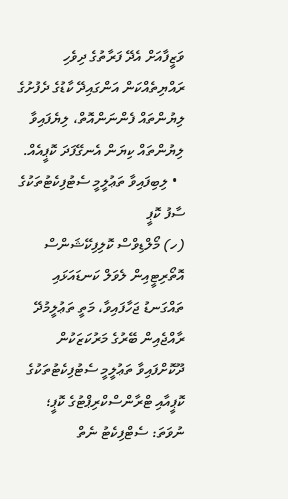ވަޒީފާއަށް އެދޭ ފަރާތުގެ ދިވެހި ރައްޔިތެއްކަން އަންގައިދޭ ކާޑުގެ ދެފުށުގެ ލިޔުންތައް ފެންނަންއޮތް، ލިޔެފައިވާ ލިޔުންތައް ކިޔަން އެނގޭފަދަ ކޮޕީއެއް.
  • ލިބިފައިވާ ތަޢުލީމީ ސެޓުފިކެޓުތަކުގެ ސާފު ކޮޕީ
(ހ) މޯލްޑިވްސް ކޮލިފިކޭޝަންސް އޮތޯރިޓީއިން ލެވަލް ކަނޑައަޅައި ތައްގަނޑު ޖަހާފައިވާ، މަތީ ތަޢުލީމުދޭ ރާއްޖެއިން ބޭރުގެ މަރުކަޒަކުން ދޫކޮށްފައިވާ ތަޢުލީމީ ސެޓުފިކެޓުތަކުގެ ކޮޕީއާއި ޓްރާންސްކްރިޕްޓުގެ ކޮޕީ؛ ނުވަތަ: ސެޓްފިކެޓު ނެތް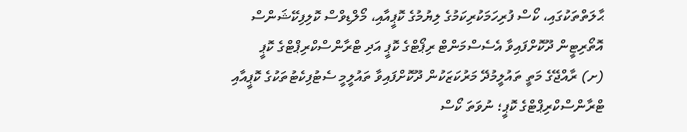ޙާލަތްތަކުގައި، ކޯސް ފުރިހަމަކުރިކަމުގެ ލިޔުމުގެ ކޮޕީއާއި، މޯލްޑިވްސް ކޮލިފިކޭޝަންސް އޮތޯރިޓީން ދޫކޮށްފައިވާ އެސެސްމަންޓް ރިޕޯޓްގެ ކޮޕީ އަދި ޓްރާންސްކްރިޕްޓްގެ ކޮޕީ
(ށ) ރާއްޖޭގެ މަތީ ތައުލީމުދޭ މަރުކަޒަކުން ދޫކޮށްފައިވާ ތައުލީމީ ސެޓުފިކެޓުތަކުގެ ކޮޕީއާއި ޓްރާންސްކްރިޕްޓްގެ ކޮޕީ؛ ނުވަތަ ކޯސް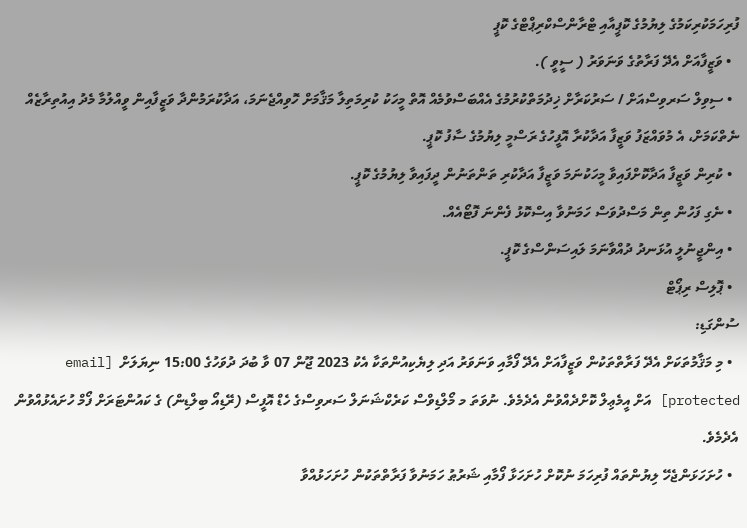ފުރިހަމަކުރިކަމުގެ ލިޔުމުގެ ކޮޕީއާއި ޓްރާންސްކްރިޕްޓްގެ ކޮޕީ
  • ވަޒީފާއަށް އެދޭ ފަރާތުގެ ވަނަވަރު ( ސީވީ ).
  • ސިވިލް ސަރވިސްއަށް / ސަރުކަރާށް ޚިދުމަތްކުރުމުގެ އެއްބަސްވުމެއް އޮތް މީހަކު ކުރިމަތިލާ މަޤާމަށް ހޮވިއްޖެނަމަ، އަދާކުރަމުންދާ ވަޒީފާއިން ވީއްލުމާ މެދު އިއުތިރާޒެއް ނެތްކަމަށް، އެ މުވައްޒަފު ވަޒީފާ އަދާކުރާ އޮފީހުގެ ރަސްމީ ލިޔުމުގެ ސާފު ކޮޕީ.
  • ކުރިން ވަޒީފާ އަދާކޮށްފައިވާ މީހަކުނަމަ ވަޒީފާ އަދާކުރި ތަންތަނުން ދީފައިވާ ލިޔުމުގެ ކޮޕީ.
  • ނެގި ފަހުން ތިން މަސްދުވަސް ހަމަނުވާ އިސްކޮޅު ފެންނަ ފޮޓޯއެއް.
  • އިންޖީނުލީ އުޅަނދު ދުއްވާނަމަ ލައިސަންސްގެ ކޮޕީ.
  • ޕޮލިސް ރިޕޯޓް
ސުންގަޑި:
  • މި މަޤާމުތަކަށް އެދޭ ފަރާތްތަކުން ވަޒީފާއަށް އެދޭ ފޯމާއި ވަނަވަރު އަދި ލިޔެކިއުންތަކާ އެކު 2023 ޖޫން 07 ވާ ބުދަ ދުވަހުގެ 15:00 ނިޔަލަށް  [email protected] އަށް އީމެޢިލް ކޮށްދެއްވުން އެދެމެވެ. ނުވަތަ މ މޯލްޑިވްސް ކަރެކްޝަނަލް ސަރވިސްގެ ހެޑް އޮފީސް (ރޭޑިއޯ ބިލްޑިން) ގެ ކައުންޓަރަށް ފޯމް ހުށައެޅުއްވުން އެދެމެވެ.
  • ހުށަހަޅަންޖެހޭ ލިޔުންތައް ފުރިހަމަ ނުކޮށް ހުށަހަޅާ ފޯމާއި ޝަރުޠު ހަމަނުވާ ފަރާތްތަކުން ހުށަހަޅުއްވާ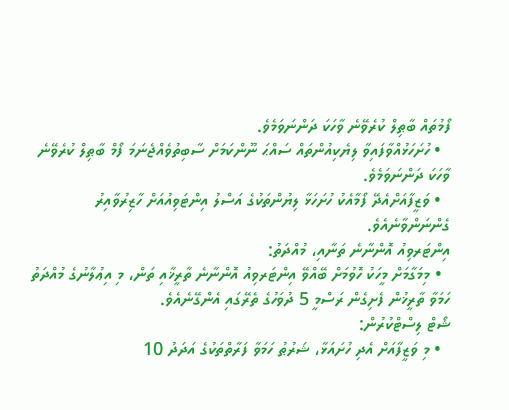ފޯމުތައް ބާޠިލް ކުރެވޭނެ ވާހަކަ ދަންނަވަމެވެ.
  • ހުށަހަޅުއްވާފައިވާ ލިޔެކިއުންތައް ސައްޙަ ނޫންކަމަށް ސާބިތުވެއްޖެނަމަ ފޯމް ބާޠިލް ކުރެވޭނެ ވާހަކަ ދަންނަވަމެވެ.
  • ވަޒީފާއަށްއެދޭ ފޯމާއެކު ހުށަހަޅާ ލިޔުންތަކުގެ އަސްލު އިންޓަވިއުއަށް ހާޒިރުވާއިރު ގެންނަންވާނެއެވެ.
އިންޓަރވިއު އޮންނާނެ ތަނާއި، މުއްދަތު:
  • މިމަގާމަށް މީހަކު ހޮވުމަށް ބޭއްވޭ އިންޓަރވިއު އޮންނާނެ ތާރީޚާއި ތަން، މި އިޢުލާނުގެ މުއްދަތު ހަމަވާ ތާރީޚުން ފެށިގެން ރަސްމީ 5 ދުވަހުގެ ތެރޭގައި އެންގޭނެއެވެ.
ޝޯޓް ލިސްޓްކުރުން:
  • މި ވަޒީފާއަށް އެދި ހުށައަޅާ، ޝަރުޠު ހަމަވާ ފަރާތްތަކުގެ އަދަދު 10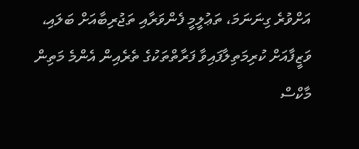އަށްވުރެ ގިނަނަމަ، ތަޢުލީމީ ފެންވަރާއި ތަޖުރިބާއަށް ބަލައި، ވަޒީފާއަށް ކުރިމަތިލާފައިވާ ފަރާތްތަކުގެ ތެރެއިން އެންމެ މަތިން މާކްސް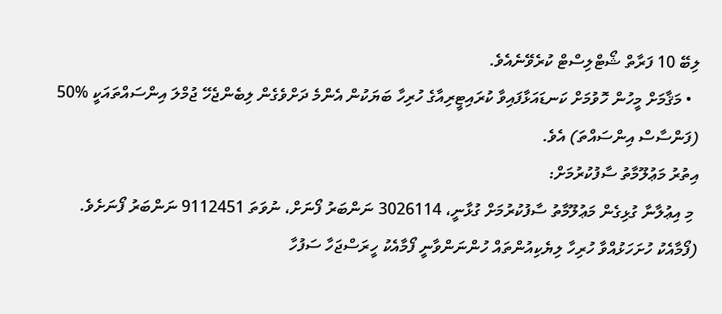ލިބޭ 10 ފަރާތް ޝޯޓްލިސްޓް ކުރެވޭނެއެވެ.
  • މަޤާމަށް މީހުން ހޮވުމަށް ކަނޑައަޅާފައިވާ ކުރައިޓީރިއާގެ ހުރިހާ ބަޔަކުން އެންމެ ދަށްވެގެން ލިބެންޖެހޭ ޖުމްލަ އިންސައްތައަކީ %50 (ފަންސާސް އިންސައްތަ) އެވެ.
އިތުރު މަޢުލޫމާތު ސާފުކުރުމަށް:
 މި އިޢުލާނާ ގުޅިގެން މަޢުލޫމާތު ސާފުކުރުމަށް ގުޅާނީ، 3026114 ނަންބަރު ފޯނަށް، ނުވަތަ 9112451 ނަންބަރު ފޯނަށެވެ.
(ފޯމާއެކު ހުށަހަޅުއްވާ ހުރިހާ ލިޔެކިއުންތައް ހުންނަންވާނީ ފޯމާއެކު ހީރަސްޖަހާ ސަފުހާ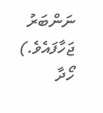ނަންބަރު ޖަހާފައެވެ.)
ހޯދާ